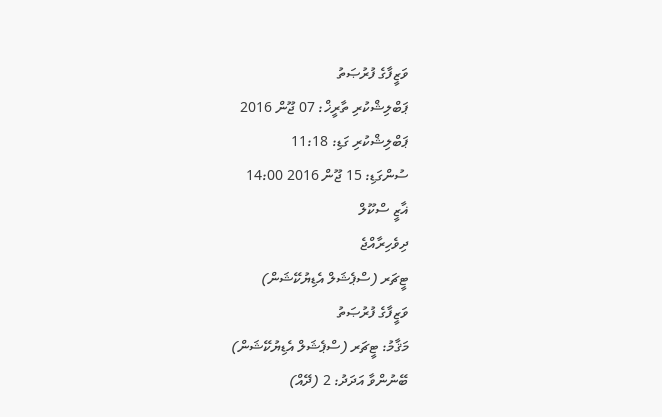ވަޒީފާގެ ފުރުޞަތު
ޕަބްލިޝްކުރި ތާރީޚް: 07 ޖޫން 2016
ޕަބްލިޝްކުރި ގަޑި: 11:18
ސުންގަޑި: 15 ޖޫން 2016 14:00
ޣާޒީ ސްކޫލް
ދިވެހިރާއްޖެ
ޓީޗަރ (ސްޕެޝަލް އެޑިޔުކޭޝަން)
ވަޒީފާގެ ފުރުޞަތު
މަޤާމު: ޓީޗަރ (ސްޕެޝަލް އެޑިޔުކޭޝަން)
ބޭނުންވާ އަދަދު: 2 (ދޭއް)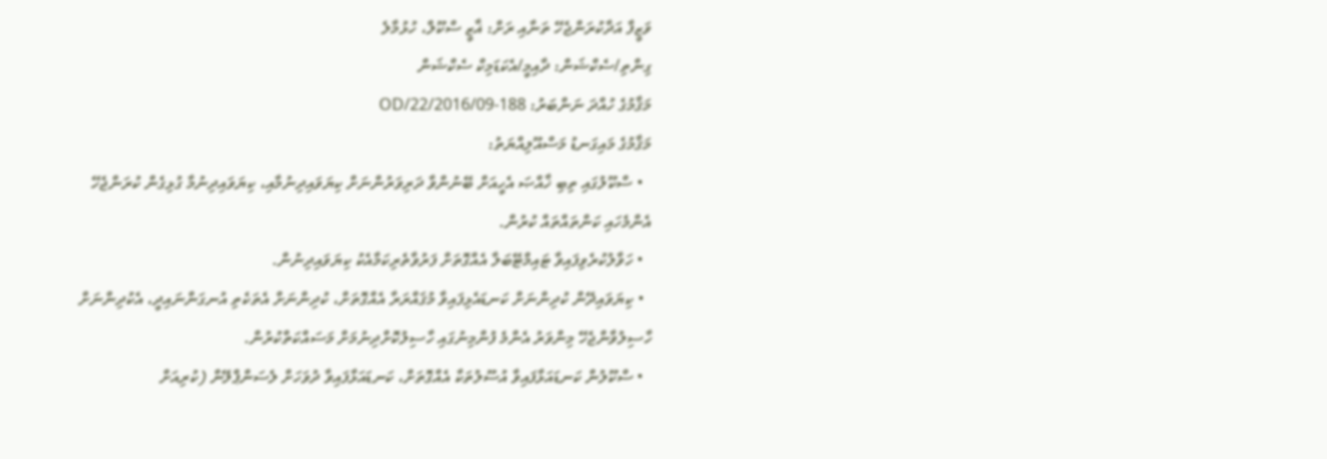ވަޒީފާ އަދާކުރަންޖެހޭ ތަނާއި ރަށް: ޣާޒީ ސްކޫލް، ހުޅުމާލެ
ގިންތި/ސެކްޝަން: ދާއިމީ/އެކަޑަމިކް ސެކްޝަން
މަޤާމުގެ ހުއްދަ ނަންބަރު: 188-OD/22/2016/09
މަޤާމުގެ މައިގަނޑު މަސްއޫލިއްޔަތު:
  • ސްކޫލުގައި ތިބި ޚާއްޞަ އެހީއަށް ބޭނުންވާ ދަރިވަރުންނަށް ކިޔަވައިދިނުމާއި، ކިޔަވައިދިނުމާ ގުޅިގެން ކުރަންޖެހޭ އެންމެހައި ކަންތައްތައް ކުރުން.
  • ހަވާލުކުރެވިފައިވާ ޓައިމްޓޭބަލާ އެއްގޮތަށް ފަރުވާތެރިކަމާއެކު ކިޔަވައިދިނުން.
  • ކިޔަވައިދޭން ކުދިންނަށް ކަނޑައެޅިފައިވާ މުޤައްރަރާ އެއްގޮތަށް، ކުދިންނަށް އެތަކެތި އުނގަންނައިދީ، އެކުދިންނަށް ހާސިލުވާންޖެހޭ މިންވަރު އެންމެ ފުންމިނުގައި ހާސިލުކޮށްދިނުމަށް މަސައްކަތްކުރުން.
  • ސްކޫލުން ކަނޑައަޅާފައިވާ އުސޫލުތަކާ އެއްގޮތަށް، ކަނޑައަޅާފައިވާ ދުވަހަށް ލެސަންޕްލޭން (ކުރިއަށް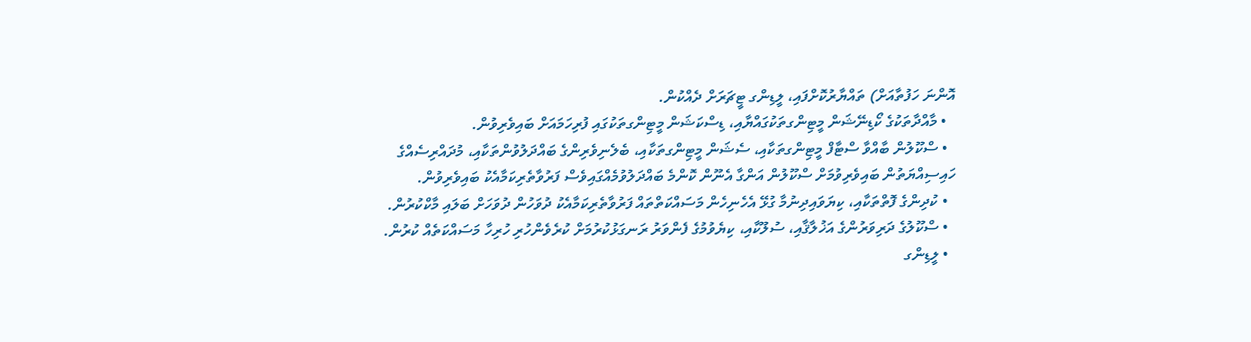އޮންނަ ހަފުތާއަށް) ތައްޔާރުކޮށްފައި، ލީޑިންގ ޓީޗަރަށް ދެއްކުން.
  • މާއްދާތަކުގެ ކޯޑިނޭޝަން މީޓިންގތަކުގައްޔާއި، ޑިސްކަޝަން މީޓިންގތަކުގައި ފުރިހަމައަށް ބައިވެރިވުން.
  • ސްކޫލުން ބާއްވާ ސްޓާފް މީޓިންގތަކާއި، ސެޝަން މީޓިންގތަކާއި، ބެލެނިވެރިންގެ ބައްދަލުވުންތަކާއި، މުދައްރިސެއްގެ ހައިސިއްޔަތުން ބައިވެރިވުމަށް ސްކޫލުން އަންގާ އެނޫން ކޮންމެ ބައްދަލުވުމެއްގައިވެސް ފަރުވާތެރިކަމާއެކު ބައިވެރިވުން.
  • ކުދިންގެ ފޮތްތަކާއި، ކިޔަވައިދިނުމާ ގުޅޭ އެހެނިހެން މަސައްކަތްތައް ފަރުވާތެރިކަމާއެކު ދުވަހުން ދުވަހަށް ބަލައި މާކްކުރުން.
  • ސްކޫލުގެ ދަރިވަރުންގެ އަޚުލާޤާއި، ސުލޫކާއި، ކިޔެވުމުގެ ފެންވަރު ރަނގަޅުކުރުމަށް ކުރެވެންހުރި ހުރިހާ މަސައްކަތެއް ކުރުން.
  • ލީޑިންގ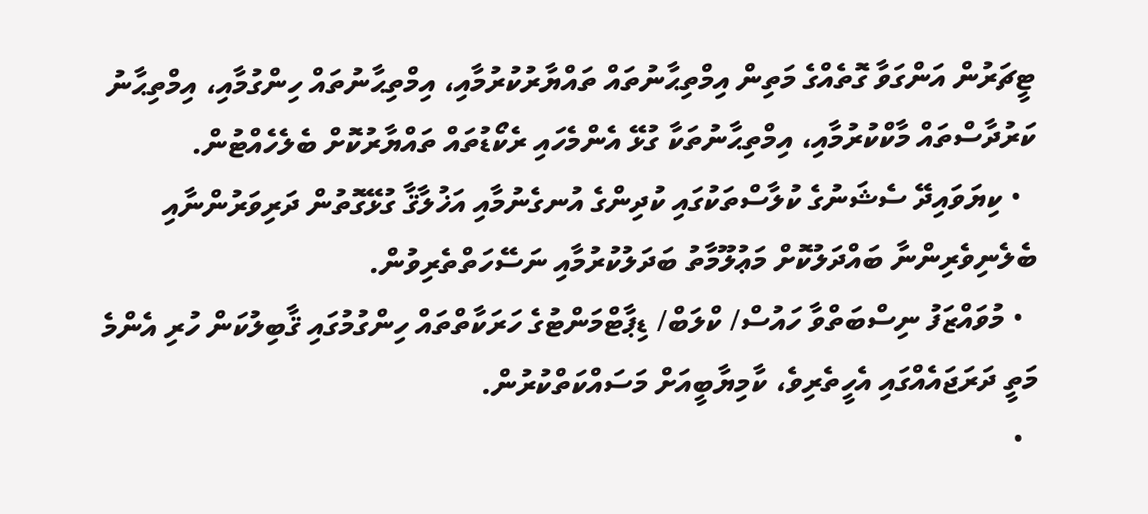ޓީޗަރުން އަންގަވާ ގޮތެއްގެ މަތިން އިމްތިޙާނުތައް ތައްޔާރުކުރުމާއި، އިމްތިޙާނުތައް ހިންގުމާއި، އިމްތިޙާނު ކަރުދާސްތައް މާކްކުރުމާއި، އިމްތިޙާނުތަކާ ގުޅޭ އެންމެހައި ރެކޯޑުތައް ތައްޔާރުކޮށް ބެލެހެއްޓުން.
  • ކިޔަވައިދޭ ސެޝަނުގެ ކުލާސްތަކުގައި ކުދިންގެ އުނގެނުމާއި އަޚުލާޤާ ގުޅޭގޮތުން ދަރިވަރުންނާއި ބެލެނިވެރިންނާ ބައްދަލުކޮށް މަޢުލޫމާތު ބަދަލުކުރުމާއި ނަސޭހަތްތެރިވުން.
  • މުވައްޒަފު ނިސްބަތްވާ ހައުސް/ ކްލަބް/ ޑިޕާޓްމަންޓުގެ ހަރަކާތްތައް ހިންގުމުގައި ޤާބިލުކަން ހުރި އެންމެ މަތީ ދަރަޖައެއްގައި އެހީތެރިވެ، ކާމިޔާބީއަށް މަސައްކަތްކުރުން.
  •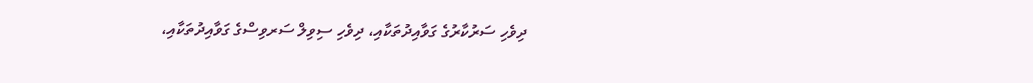ދިވެހި ސަރުކާރުގެ ގަވާއިދުތަކާއި، ދިވެހި ސިވިލް ސަރވިސްގެ ގަވާއިދުތަކާއި،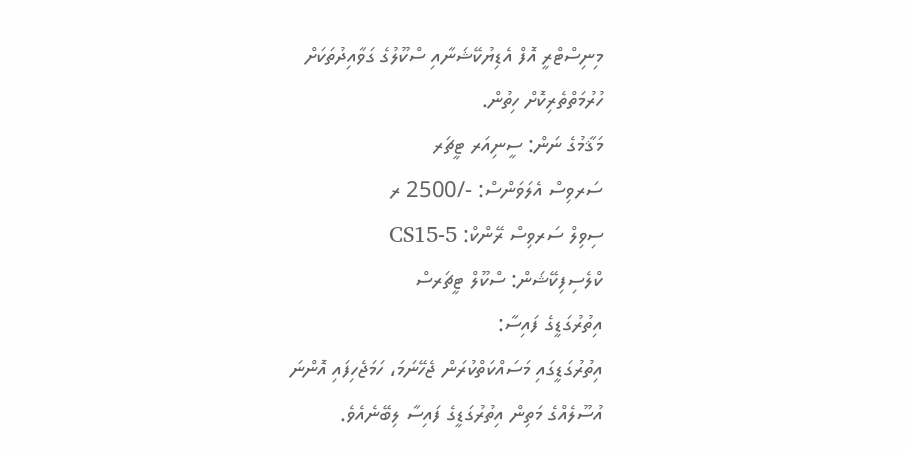މިނިސްޓްރީ އޮފް އެޑިޔުކޭޝަނާއި ސްކޫލުގެ ގަވާއިދުތަކަށް ހުރުމަތްތެރިކޮށް ހިތުން.
މަޤާމުގެ ނަން: ސީނިއަރ ޓީޗަރ
ސަރވިސް އެލަވަންސް: -/2500 ރ
ސިވިލް ސަރވިސް ރޭންކް: CS15-5
ކްލެސިފިކޭޝަން: ސްކޫލް ޓީޗަރސް
އިތުރުގަޑީގެ ފައިސާ:
އިތުރުގަޑީގައި މަސައްކަތްކުރަން ޖެހޭނަމަ، ހަމަޖެހިފައި އޮންނަ އުސޫލެއްގެ މަތިން އިތުރުގަޑީގެ ފައިސާ ލިބޭނެއެވެ.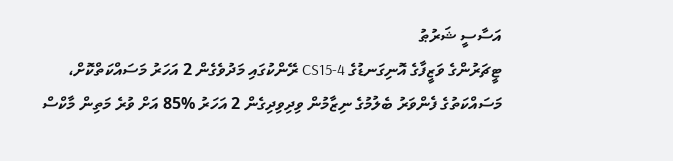އަސާސީ ޝަރުޠު
ޓީޗަރުންގެ ވަޒީފާގެ އޮނިގަނޑުގެ CS15-4 ރޭންކުގައި މަދުވެގެން 2 އަހަރު މަސައްކަތްކޮށް، މަސައްކަތުގެ ފެންވަރު ބެލުމުގެ ނިޒާމުން ވިދިވިދިގެން 2 އަހަރު %85 އަށް ވުރެ މަތިން މާކްސް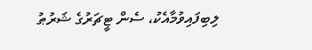ލިބިފައިވުމާއެކު، ސެން ޓީޗަރުގެ ޝަރުޠު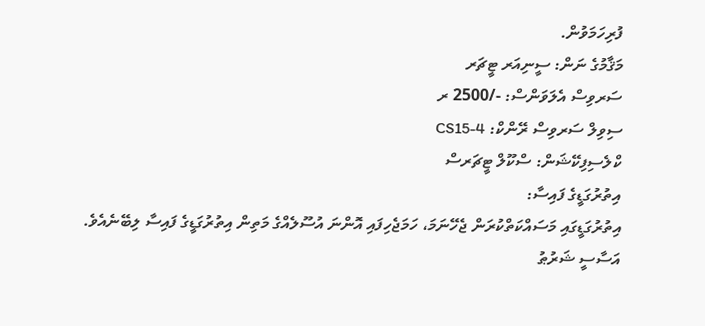ފުރިހަމަވުން.
މަޤާމުގެ ނަން: ސީނިއަރ ޓީޗަރ
ސަރވިސް އެލަވަންސް: -/2500 ރ
ސިވިލް ސަރވިސް ރޭންކް: CS15-4
ކްލެސިފިކޭޝަން: ސްކޫލް ޓީޗަރސް
އިތުރުގަޑީގެ ފައިސާ:
އިތުރުގަޑީގައި މަސައްކަތްކުރަން ޖެހޭނަމަ، ހަމަޖެހިފައި އޮންނަ އުސޫލެއްގެ މަތިން އިތުރުގަޑީގެ ފައިސާ ލިބޭނެއެވެ.
އަސާސީ ޝަރުޠު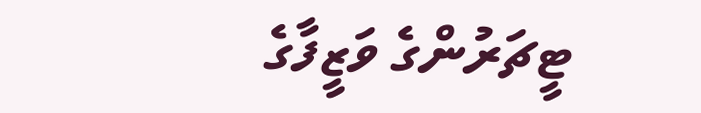ޓީޗަރުންގެ ވަޒީފާގެ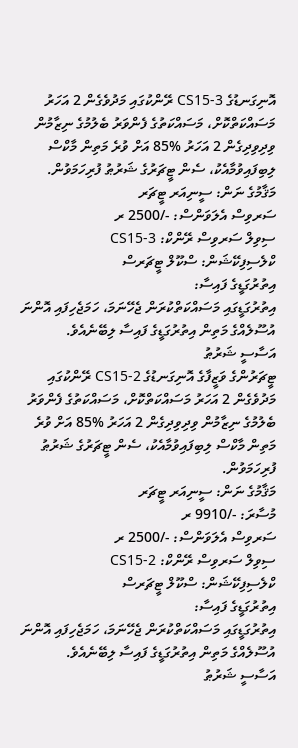އޮނިގަނޑުގެ CS15-3 ރޭންކުގައި މަދުވެގެން 2 އަހަރު މަސައްކަތްކޮށް، މަސައްކަތުގެ ފެންވަރު ބެލުމުގެ ނިޒާމުން ވިދިވިދިގެން 2 އަހަރު %85 އަށް ވުރެ މަތިން މާކްސް ލިބިފައިވުމާއެކު، ސެން ޓީޗަރުގެ ޝަރުޠު ފުރިހަމަވުން.
މަޤާމުގެ ނަން: ސީނިއަރ ޓީޗަރ
ސަރވިސް އެލަވަންސް: -/2500 ރ
ސިވިލް ސަރވިސް ރޭންކް: CS15-3
ކްލެސިފިކޭޝަން: ސްކޫލް ޓީޗަރސް
އިތުރުގަޑީގެ ފައިސާ:
އިތުރުގަޑީގައި މަސައްކަތްކުރަން ޖެހޭނަމަ، ހަމަޖެހިފައި އޮންނަ އުސޫލެއްގެ މަތިން އިތުރުގަޑީގެ ފައިސާ ލިބޭނެއެވެ.
އަސާސީ ޝަރުޠު
ޓީޗަރުންގެ ވަޒީފާގެ އޮނިގަނޑުގެ CS15-2 ރޭންކުގައި މަދުވެގެން 2 އަހަރު މަސައްކަތްކޮށް، މަސައްކަތުގެ ފެންވަރު ބެލުމުގެ ނިޒާމުން ވިދިވިދިގެން 2 އަހަރު %85 އަށް ވުރެ މަތިން މާކްސް ލިބިފައިވުމާއެކު، ސެން ޓީޗަރުގެ ޝަރުޠު ފުރިހަމަވުން.
މަޤާމުގެ ނަން: ސީނިއަރ ޓީޗަރ
މުސާރަ: -/9910 ރ
ސަރވިސް އެލަވަންސް: -/2500 ރ
ސިވިލް ސަރވިސް ރޭންކް: CS15-2
ކްލެސިފިކޭޝަން: ސްކޫލް ޓީޗަރސް
އިތުރުގަޑީގެ ފައިސާ:
އިތުރުގަޑީގައި މަސައްކަތްކުރަން ޖެހޭނަމަ، ހަމަޖެހިފައި އޮންނަ އުސޫލެއްގެ މަތިން އިތުރުގަޑީގެ ފައިސާ ލިބޭނެއެވެ.
އަސާސީ ޝަރުޠު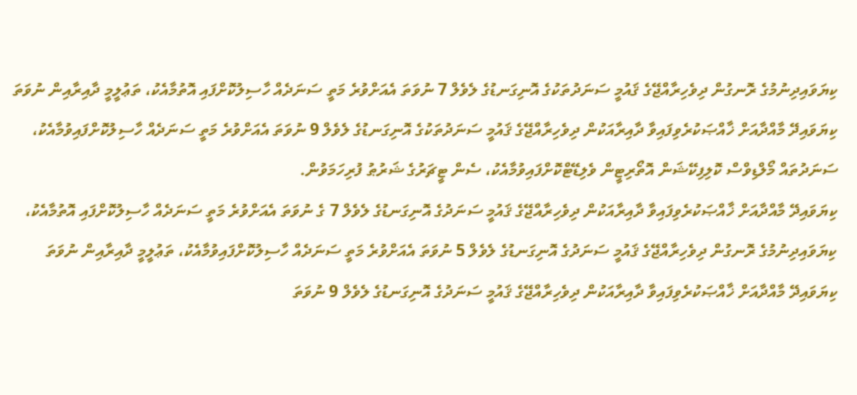ކިޔަވައިދިނުމުގެ ރޮނގުން ދިވެހިރާއްޖޭގެ ޤައުމީ ސަނަދުތަކުގެ އޮނިގަނޑުގެ ލެވެލް 7 ނުވަތަ އެއަށްވުރެ މަތީ ސަނަދެއް ހާސިލުކޮށްފައި އޮތުމާއެކު، ތަޢުލީމީ ދާއިރާއިން ނުވަތަ ކިޔަވައިދޭ މާއްދާއަށް ޚާއްޞަކުރެވިފައިވާ ދާއިރާއަކުން ދިވެހިރާއްޖޭގެ ޤައުމީ ސަނަދުތަކުގެ އޮނިގަނޑުގެ ލެވެލް 9 ނުވަތަ އެއަށްވުރެ މަތީ ސަނަދެއް ހާސިލުކޮށްފައިވުމާއެކު، ސަނަދުތައް މޯލްޑިވްސް ކޮލިފިކޭޝަން އޮތޯރިޓީން ވެލިޑޭޓްކޮށްފައިވުމާއެކު، ސެން ޓީޗަރުގެ ޝަރުޠު ފުރިހަމަވުން.
ކިޔަވައިދޭ މާއްދާއަށް ޚާއްޞަކުރެވިފައިވާ ދާއިރާއަކުން ދިވެހިރާއްޖޭގެ ޤައުމީ ސަނަދުގެ އޮނިގަނޑުގެ ލެވެލް 7 ގެ ނުވަތަ އެއަށްވުރެ މަތީ ސަނަދެއް ހާސިލުކޮށްފައި އޮތުމާއެކު، ކިޔަވައިދިނުމުގެ ރޮނގުން ދިވެހިރާއްޖޭގެ ޤައުމީ ސަނަދުގެ އޮނިގަނޑުގެ ލެވެލް 5 ނުވަތަ އެއަށްވުރެ މަތީ ސަނަދެއް ހާސިލުކޮށްފައިވުމާއެކު، ތަޢުލީމީ ދާއިރާއިން ނުވަތަ ކިޔަވައިދޭ މާއްދާއަށް ޚާއްޞަކުރެވިފައިވާ ދާއިރާއަކުން ދިވެހިރާއްޖޭގެ ޤައުމީ ސަނަދުގެ އޮނިގަނޑުގެ ލެވެލް 9 ނުވަތަ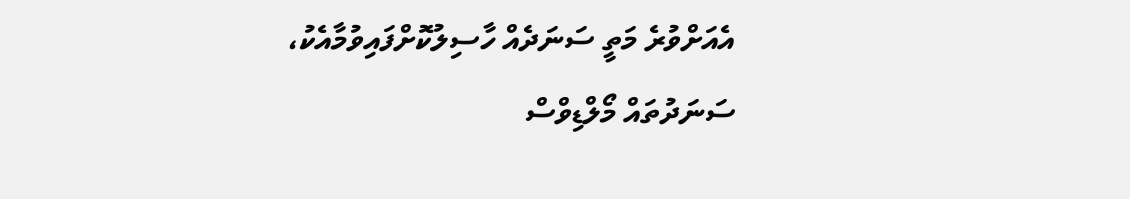އެއަށްވުރެ މަތީ ސަނަދެއް ހާސިލުކޮށްފައިވުމާއެކު، ސަނަދުތައް މޯލްޑިވްސް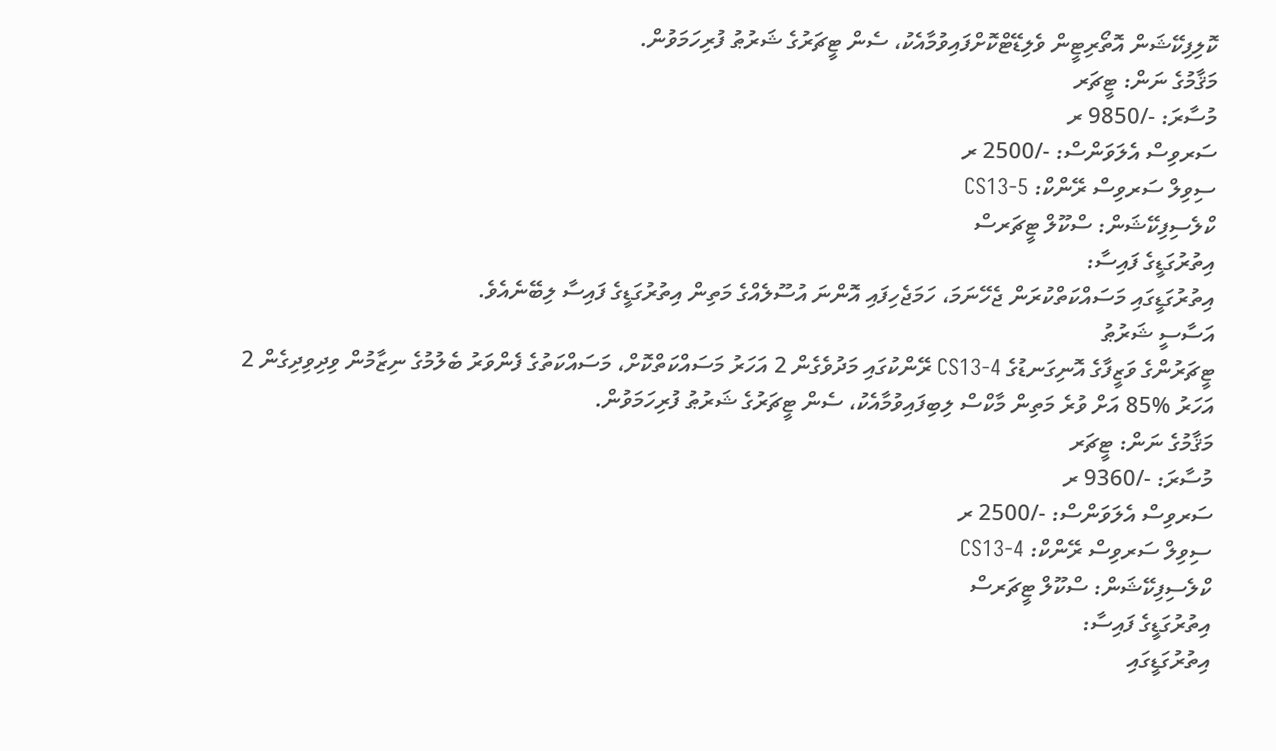ކޮލިފިކޭޝަން އޮތޯރިޓީން ވެލިޑޭޓްކޮށްފައިވުމާއެކު، ސެން ޓީޗަރުގެ ޝަރުޠު ފުރިހަމަވުން.
މަޤާމުގެ ނަން: ޓީޗަރ
މުސާރަ: -/9850 ރ
ސަރވިސް އެލަވަންސް: -/2500 ރ
ސިވިލް ސަރވިސް ރޭންކް: CS13-5
ކްލެސިފިކޭޝަން: ސްކޫލް ޓީޗަރސް
އިތުރުގަޑީގެ ފައިސާ:
އިތުރުގަޑީގައި މަސައްކަތްކުރަން ޖެހޭނަމަ، ހަމަޖެހިފައި އޮންނަ އުސޫލެއްގެ މަތިން އިތުރުގަޑީގެ ފައިސާ ލިބޭނެއެވެ.
އަސާސީ ޝަރުޠު
ޓީޗަރުންގެ ވަޒީފާގެ އޮނިގަނޑުގެ CS13-4 ރޭންކުގައި މަދުވެގެން 2 އަހަރު މަސައްކަތްކޮށް، މަސައްކަތުގެ ފެންވަރު ބެލުމުގެ ނިޒާމުން ވިދިވިދިގެން 2 އަހަރު %85 އަށް ވުރެ މަތިން މާކްސް ލިބިފައިވުމާއެކު، ސެން ޓީޗަރުގެ ޝަރުޠު ފުރިހަމަވުން.
މަޤާމުގެ ނަން: ޓީޗަރ
މުސާރަ: -/9360 ރ
ސަރވިސް އެލަވަންސް: -/2500 ރ
ސިވިލް ސަރވިސް ރޭންކް: CS13-4
ކްލެސިފިކޭޝަން: ސްކޫލް ޓީޗަރސް
އިތުރުގަޑީގެ ފައިސާ:
އިތުރުގަޑީގައި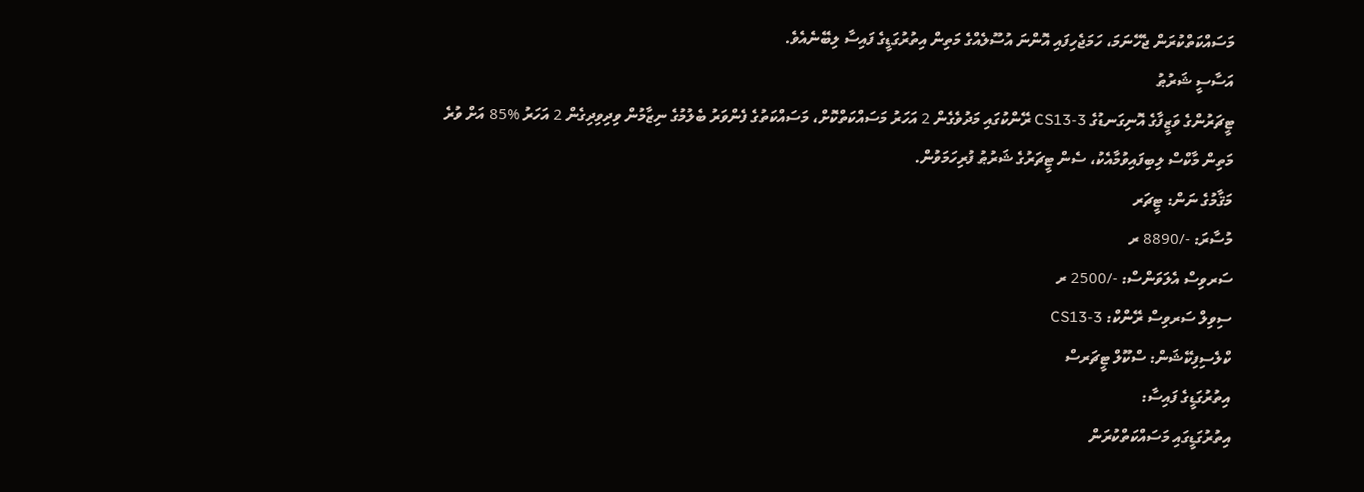މަސައްކަތްކުރަން ޖެހޭނަމަ، ހަމަޖެހިފައި އޮންނަ އުސޫލެއްގެ މަތިން އިތުރުގަޑީގެ ފައިސާ ލިބޭނެއެވެ.
އަސާސީ ޝަރުޠު
ޓީޗަރުންގެ ވަޒީފާގެ އޮނިގަނޑުގެ 3-CS13 ރޭންކުގައި މަދުވެގެން 2 އަހަރު މަސައްކަތްކޮށް، މަސައްކަތުގެ ފެންވަރު ބެލުމުގެ ނިޒާމުން ވިދިވިދިގެން 2 އަހަރު %85 އަށް ވުރެ މަތިން މާކްސް ލިބިފައިވުމާއެކު، ސެން ޓީޗަރުގެ ޝަރުޠު ފުރިހަމަވުން.
މަޤާމުގެ ނަން: ޓީޗަރ
މުސާރަ: -/8890 ރ
ސަރވިސް އެލަވަންސް: -/2500 ރ
ސިވިލް ސަރވިސް ރޭންކް: CS13-3
ކްލެސިފިކޭޝަން: ސްކޫލް ޓީޗަރސް
އިތުރުގަޑީގެ ފައިސާ:
އިތުރުގަޑީގައި މަސައްކަތްކުރަން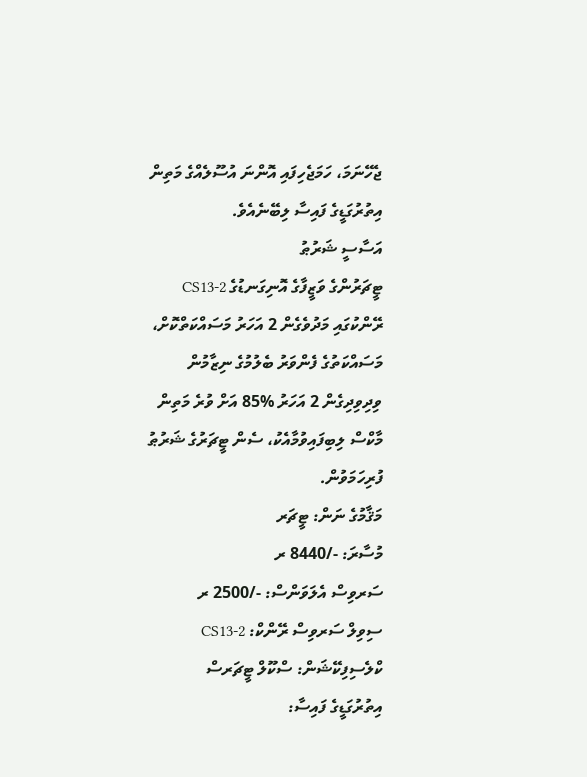ޖެހޭނަމަ، ހަމަޖެހިފައި އޮންނަ އުސޫލެއްގެ މަތިން އިތުރުގަޑީގެ ފައިސާ ލިބޭނެއެވެ.
އަސާސީ ޝަރުޠު
ޓީޗަރުންގެ ވަޒީފާގެ އޮނިގަނޑުގެ 2-CS13 ރޭންކުގައި މަދުވެގެން 2 އަހަރު މަސައްކަތްކޮށް، މަސައްކަތުގެ ފެންވަރު ބެލުމުގެ ނިޒާމުން ވިދިވިދިގެން 2 އަހަރު %85 އަށް ވުރެ މަތިން މާކްސް ލިބިފައިވުމާއެކު، ސެން ޓީޗަރުގެ ޝަރުޠު ފުރިހަމަވުން.
މަޤާމުގެ ނަން: ޓީޗަރ
މުސާރަ: -/8440 ރ
ސަރވިސް އެލަވަންސް: -/2500 ރ
ސިވިލް ސަރވިސް ރޭންކް: CS13-2
ކްލެސިފިކޭޝަން: ސްކޫލް ޓީޗަރސް
އިތުރުގަޑީގެ ފައިސާ: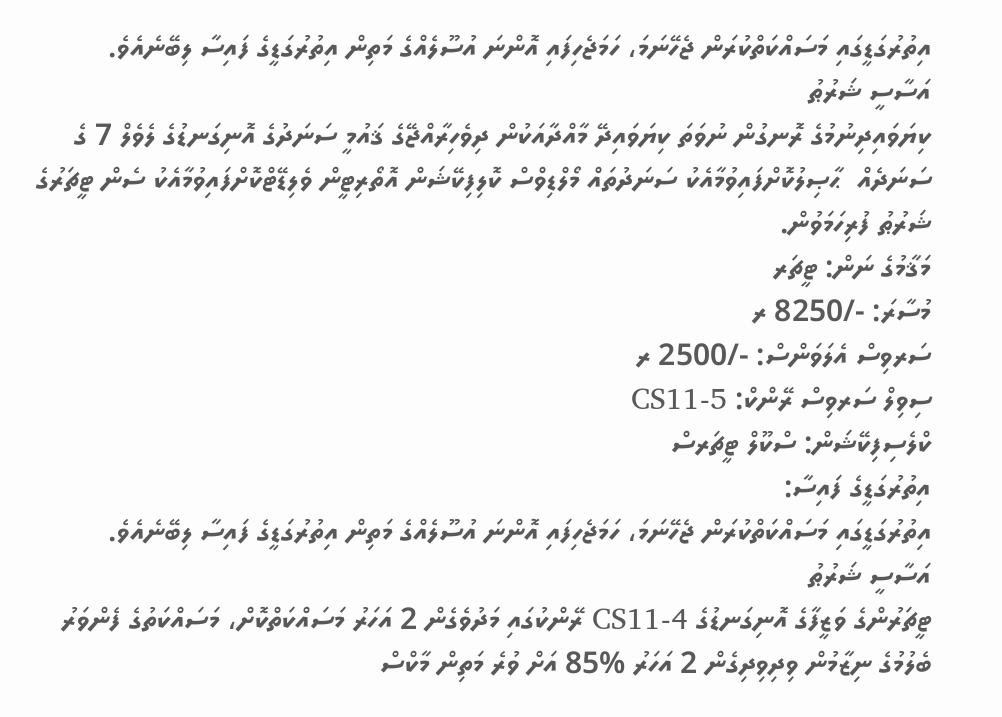އިތުރުގަޑީގައި މަސައްކަތްކުރަން ޖެހޭނަމަ، ހަމަޖެހިފައި އޮންނަ އުސޫލެއްގެ މަތިން އިތުރުގަޑީގެ ފައިސާ ލިބޭނެއެވެ.
އަސާސީ ޝަރުޠު
ކިޔަވައިދިނުމުގެ ރޮނގުން ނުވަތަ ކިޔަވައިދޭ މާއްދާއަކުން ދިވެހިރާއްޖޭގެ ޤައުމީ ސަނަދުގެ އޮނިގަނޑުގެ ލެވެލް 7 ގެ ސަނަދެއް  ޙާޞިލުކޮށްފައިވުމާއެކު ސަނަދުތައް މޯލްޑިވްސް ކޮލިފިކޭޝަން އޮތޯރިޓީން ވެލިޑޭޓްކޮށްފައިވުމާއެކު ސެން ޓީޗަރުގެ ޝަރުޠު ފުރިހަމަވުން.
މަޤާމުގެ ނަން: ޓީޗަރ
މުސާރަ: -/8250 ރ
ސަރވިސް އެލަވަންސް: -/2500 ރ
ސިވިލް ސަރވިސް ރޭންކް: CS11-5
ކްލެސިފިކޭޝަން: ސްކޫލް ޓީޗަރސް
އިތުރުގަޑީގެ ފައިސާ:
އިތުރުގަޑީގައި މަސައްކަތްކުރަން ޖެހޭނަމަ، ހަމަޖެހިފައި އޮންނަ އުސޫލެއްގެ މަތިން އިތުރުގަޑީގެ ފައިސާ ލިބޭނެއެވެ.
އަސާސީ ޝަރުޠު
ޓީޗަރުންގެ ވަޒީފާގެ އޮނިގަނޑުގެ CS11-4 ރޭންކުގައި މަދުވެގެން 2 އަހަރު މަސައްކަތްކޮށް، މަސައްކަތުގެ ފެންވަރު ބެލުމުގެ ނިޒާމުން ވިދިވިދިގެން 2 އަހަރު %85 އަށް ވުރެ މަތިން މާކްސް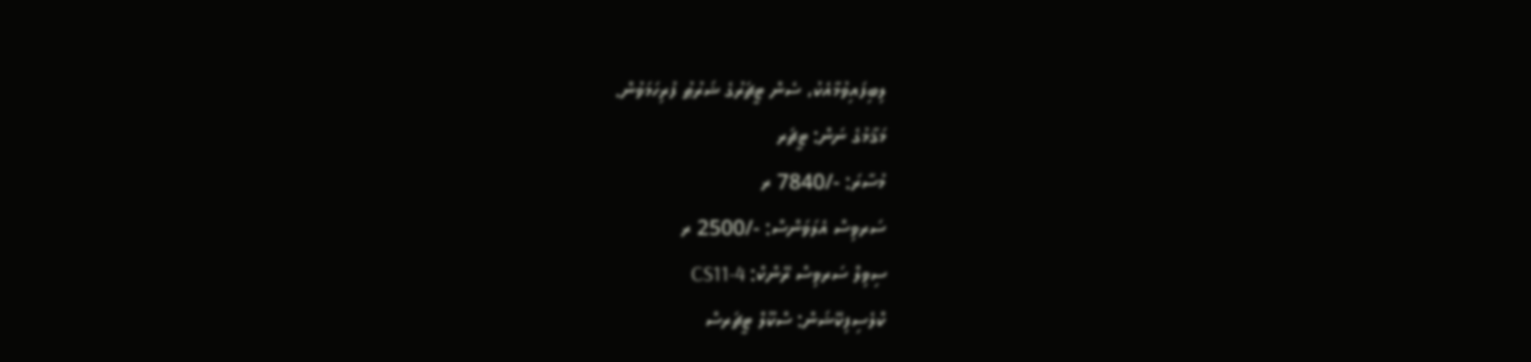ލިބިފައިވުމާއެކު، ސެން ޓީޗަރުގެ ޝަރުޠު ފުރިހަމަވުން.
މަޤާމުގެ ނަން: ޓީޗަރ
މުސާރަ: -/7840 ރ
ސަރވިސް އެލަވަންސް: -/2500 ރ
ސިވިލް ސަރވިސް ރޭންކް: CS11-4
ކްލެސިފިކޭޝަން: ސްކޫލް ޓީޗަރސް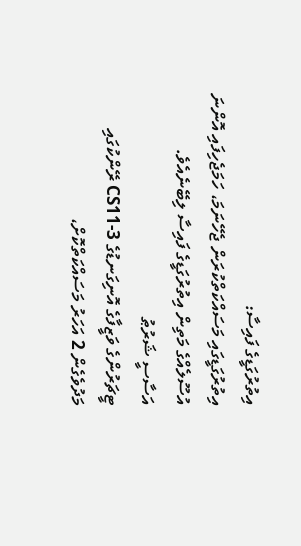އިތުރުގަޑީގެ ފައިސާ:
އިތުރުގަޑީގައި މަސައްކަތްކުރަން ޖެހޭނަމަ، ހަމަޖެހިފައި އޮންނަ އުސޫލެއްގެ މަތިން އިތުރުގަޑީގެ ފައިސާ ލިބޭނެއެވެ.
އަސާސީ ޝަރުޠު
ޓީޗަރުންގެ ވަޒީފާގެ އޮނިގަނޑުގެ CS11-3 ރޭންކުގައި މަދުވެގެން 2 އަހަރު މަސައްކަތްކޮށް،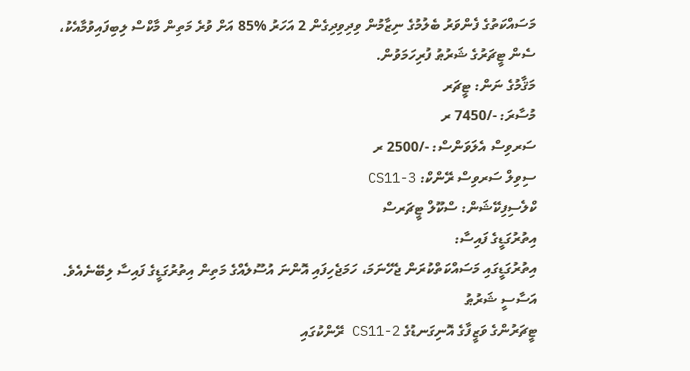މަސައްކަތުގެ ފެންވަރު ބެލުމުގެ ނިޒާމުން ވިދިވިދިގެން 2 އަހަރު %85 އަށް ވުރެ މަތިން މާކްސް ލިބިފައިވުމާއެކު، ސެން ޓީޗަރުގެ ޝަރުޠު ފުރިހަމަވުން.
މަޤާމުގެ ނަން: ޓީޗަރ
މުސާރަ: -/7450 ރ
ސަރވިސް އެލަވަންސް: -/2500 ރ
ސިވިލް ސަރވިސް ރޭންކް: CS11-3
ކްލެސިފިކޭޝަން: ސްކޫލް ޓީޗަރސް
އިތުރުގަޑީގެ ފައިސާ:
އިތުރުގަޑީގައި މަސައްކަތްކުރަން ޖެހޭނަމަ، ހަމަޖެހިފައި އޮންނަ އުސޫލެއްގެ މަތިން އިތުރުގަޑީގެ ފައިސާ ލިބޭނެއެވެ.
އަސާސީ ޝަރުޠު
ޓީޗަރުންގެ ވަޒީފާގެ އޮނިގަނޑުގެ CS11-2 ރޭންކުގައި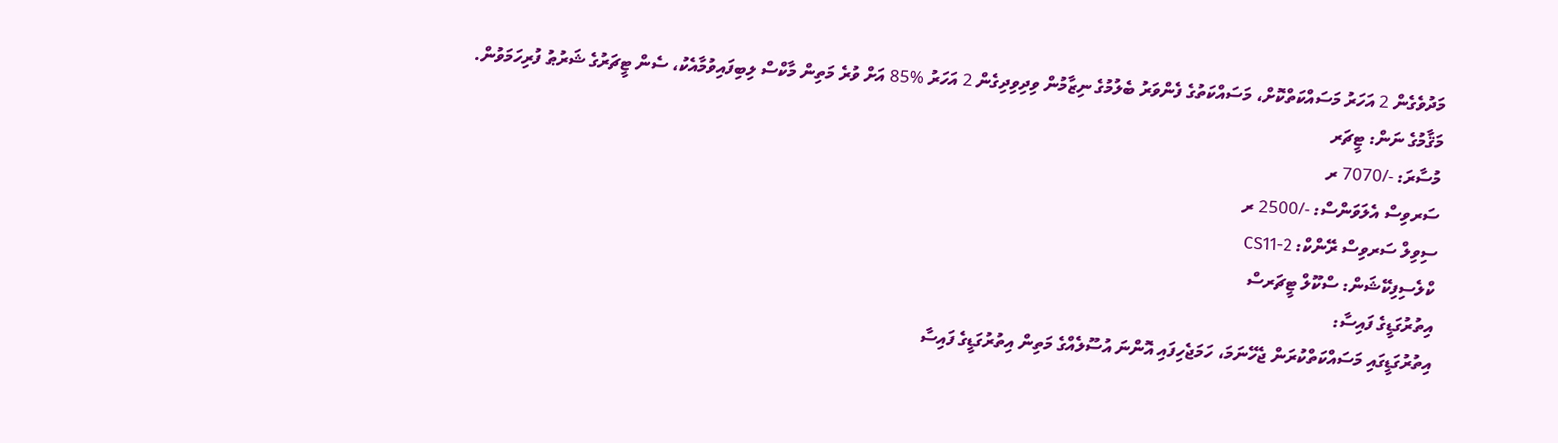މަދުވެގެން 2 އަހަރު މަސައްކަތްކޮށް، މަސައްކަތުގެ ފެންވަރު ބެލުމުގެ ނިޒާމުން ވިދިވިދިގެން 2 އަހަރު %85 އަށް ވުރެ މަތިން މާކްސް ލިބިފައިވުމާއެކު، ސެން ޓީޗަރުގެ ޝަރުޠު ފުރިހަމަވުން.
މަޤާމުގެ ނަން: ޓީޗަރ
މުސާރަ: -/7070 ރ
ސަރވިސް އެލަވަންސް: -/2500 ރ
ސިވިލް ސަރވިސް ރޭންކް: CS11-2
ކްލެސިފިކޭޝަން: ސްކޫލް ޓީޗަރސް
އިތުރުގަޑީގެ ފައިސާ:
އިތުރުގަޑީގައި މަސައްކަތްކުރަން ޖެހޭނަމަ، ހަމަޖެހިފައި އޮންނަ އުސޫލެއްގެ މަތިން އިތުރުގަޑީގެ ފައިސާ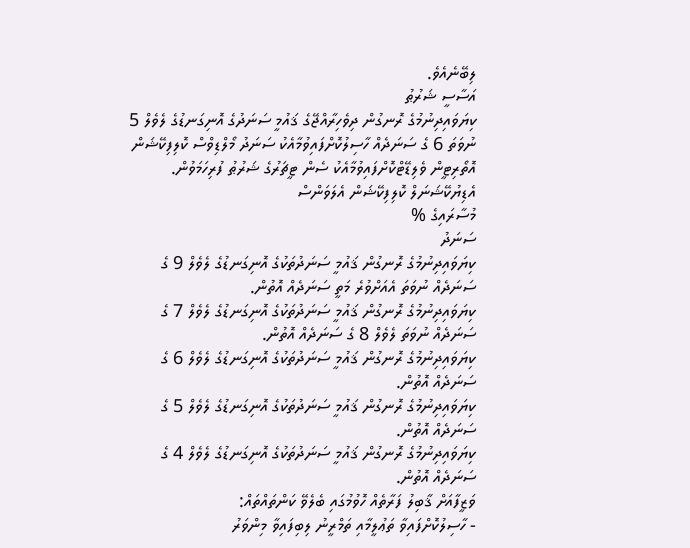ލިބޭނެއެވެ.
އަސާސީ ޝަރުޠު
ކިޔަވައިދިނުމުގެ ރޮނގުން ދިވެހިރާއްޖޭގެ ޤައުމީ ސަނަދުގެ އޮނިގަނޑުގެ ލެވެލް 5 ނުވަތަ 6 ގެ ސަނަދެއް ހާސިލުކޮށްފައިވުމާއެކު ސަނަދު މޯލްޑިވްސް ކޮލިފިކޭޝަން އޮތޯރިޓީން ވެލިޑޭޓްކޮށްފައިވުމާއެކު ސެން ޓީޗަރުގެ ޝަރުޠު ފުރިހަމަވުން.
އެޑިޔުކޭޝަނަލް ކޮލިފިކޭޝަން އެލަވަންސް
މުސާރައިގެ %
ސަނަދު
ކިޔަވައިދިނުމުގެ ރޮނގުން ޤައުމީ ސަނަދުތަކުގެ އޮނިގަނޑުގެ ލެވެލް 9 ގެ ސަނަދެއް ނުވަތަ އެއަށްވުރެ މަތީ ސަނަދެއް އޮތުން.
ކިޔަވައިދިނުމުގެ ރޮނގުން ޤައުމީ ސަނަދުތަކުގެ އޮނިގަނޑުގެ ލެވެލް 7 ގެ ސަނަދެއް ނުވަތަ ލެވެލް 8 ގެ ސަނަދެއް އޮތުން.
ކިޔަވައިދިނުމުގެ ރޮނގުން ޤައުމީ ސަނަދުތަކުގެ އޮނިގަނޑުގެ ލެވެލް 6 ގެ ސަނަދެއް އޮތުން.
ކިޔަވައިދިނުމުގެ ރޮނގުން ޤައުމީ ސަނަދުތަކުގެ އޮނިގަނޑުގެ ލެވެލް 5 ގެ ސަނަދެއް އޮތުން.
ކިޔަވައިދިނުމުގެ ރޮނގުން ޤައުމީ ސަނަދުތަކުގެ އޮނިގަނޑުގެ ލެވެލް 4 ގެ ސަނަދެއް އޮތުން.
ވަޒީފާއަށް ޤާބިލު ފަރާތެއް ހޮވުމުގައި ބެލެވޭ ކަންތައްތައް:
- ހާސިލުކޮށްފައިވާ ތަޢުލީމާއި ތަމްރީނު ލިބިފައިވާ މިންވަރު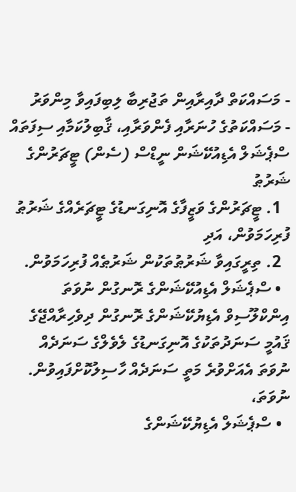- މަސައްކަތް ދާއިރާއިން ތަޖުރިބާ ލިބިފައިވާ މިންވަރު
- މަސައްކަތުގެ ހުނަރާއި ފެންވަރާއި، ޤާބިލުކަމާއި ސިފަތައް
ސްޕެޝަލް އެޑިއުކޭޝަން ނީޑްސް (ސެން) ޓީޗަރުންގެ ޝަރުޠު
  1. ޓީޗަރުންގެ ވަޒީފާގެ އޮނިގަނޑުގެ ޓީޗަރެއްގެ ޝަރުޠު ފުރިހަމަވުން، އަދި
  2. ތިރީގައިވާ ޝަރުޠުތަކުން ޝަރުޠެއް ފުރިހަމަވުން.
  • ސްޕެޝަލް އެޑިއުކޭޝަންގެ ރޮނގުން ނުވަތަ އިންކްލޫސިވް އެޑިޔުކޭޝަންގެ ރޮނގުން ދިވެހިރާއްޖޭގެ ޤައުމީ ސަނަދުތަކުގެ އޮނިގަނޑުގެ ލެވެލްގެ ސަނަދެއް ނުވަތަ އެއަށްވުރެ މަތީ ސަނަދެއް ހާސިލުކޮށްފައިވުން. ނުވަތަ،
  • ސްޕެޝަލް އެޑިޔުކޭޝަންގެ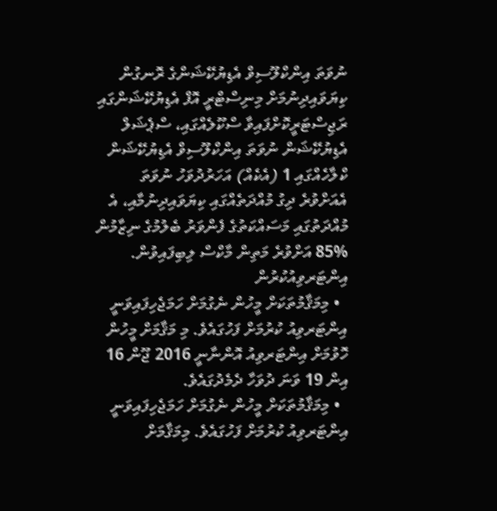ނުވަތަ އިންކްލޫސިވް އެޑިޔުކޭޝަންގެ ރޮނގުން ކިޔަވައިދިނުމަށް މިނިސްޓްރީ އޮފް އެޑިޔުކޭޝަންގައި ރަޖިސްޓަރީކޮށްފައިވާ ސްކޫލެއްގައި، ސްޕެޝަލް އެޑިޔުކޭޝަން ނުވަތަ އިންކްލޫސިވް އެޑިޔުކޭޝަން ކްލާހެއްގައި 1 (އެކެއް) އަހަރުދުވަހު ނުވަތަ އެއަށްވުރެ ދިގު މުއްދަތެއްގައި ކިޔަވައިދިނުމާއި، އެ މުއްދަތުގައި މަސައްކަތުގެ ފެންވަރު ބެލުމުގެ ނިޒާމުން %85 އަށްވުރެ މަތިން މާކްސް ލިބިފައިވުން.
އިންޓަރވިއުކުރުން
  • މިމަޤާމުތަކަށް މީހުން ނެގުމަށް ހަމަޖެހިފައިވަނީ އިންޓަރވިއު ކުރުމަށް ފަހުގައެވެ. މި މަޤާމަށް މީހުން ހޮވުމަށް އިންޓަރވިއު އޮންނާނީ 2016 ޖޫން 16 އިން 19 ވަނަ ދުވަހާ ދެމެދުގައެވެ.
  • މިމަޤާމުތަކަށް މީހުން ނެގުމަށް ހަމަޖެހިފައިވަނީ އިންޓަރވިއު ކުރުމަށް ފަހުގައެވެ. މިމަޤާމަށް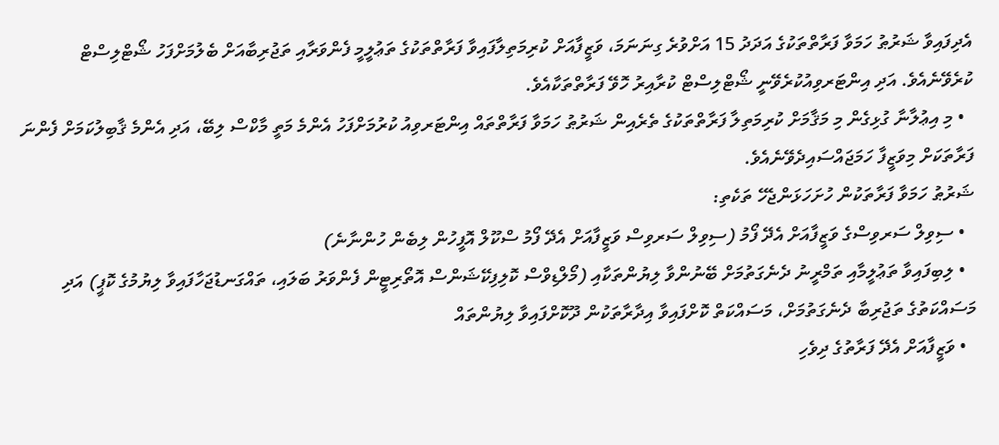އެދިފައިވާ ޝަރުޠު ހަމަވާ ފަރާތްތަކުގެ އަދަދު 15 އަށްވުރެ ގިނަނަމަ، ވަޒީފާއަށް ކުރިމަތިލާފައިވާ ފަރާތްތަކުގެ ތަޢުލީމީ ފެންވަރާއި ތަޖުރިބާއަށް ބެލުމަށްފަހު ޝޯޓްލިސްޓް ކުރެވޭނެއެވެ. އަދި އިންޓަރވިއުކުރެވޭނީ ޝޯޓްލިސްޓް ކުރާއިރު ހޮވޭ ފަރާތްތަކާއެވެ.
  • މި އިޢުލާނާ ގުޅިގެން މި މަޤާމަށް ކުރިމަތިލާ ފަރާތްތަކުގެ ތެރެއިން ޝަރުޠު ހަމަވާ ފަރާތްތައް އިންޓަރވިއު ކުރުމަށްފަހު އެންމެ މަތީ މާކްސް ލިބޭ، އަދި އެންމެ ޤާބިލުކަމަށް ފެންނަ ފަރާތަކަށް މިވަޒީފާ ހަމަޖައްސައިދެވޭނެއެވެ.
ޝަރުޠު ހަމަވާ ފަރާތަކުން ހުށަހަޅަންޖެހޭ ތަކެތި:
  • ސިވިލް ސަރވިސްގެ ވަޒީފާއަށް އެދޭ ފޯމު (ސިވިލް ސަރވިސް ވަޒީފާއަށް އެދޭ ފޯމު ސްކޫލް އޮފީހުން ލިބެން ހުންނާނެ)
  • ލިބިފައިވާ ތަޢުލީމާއި ތަމްރީނު ދެނެގަތުމަށް ބޭނުންވާ ލިޔުންތަކާއި (މޯލްޑިވްސް ކޮލިފިކޭޝަންސް އޮތޯރިޓީން ފެންވަރު ބަލައި، ތައްގަނޑުޖަހާފައިވާ ލިޔުމުގެ ކޮޕީ) އަދި މަސައްކަތުގެ ތަޖުރިބާ ދެނެގަތުމަށް، މަސައްކަތް ކޮށްފައިވާ އިދާރާތަކުން ދޫކޮށްފައިވާ ލިޔުންތައް
  • ވަޒީފާއަށް އެދޭ ފަރާތުގެ ދިވެހި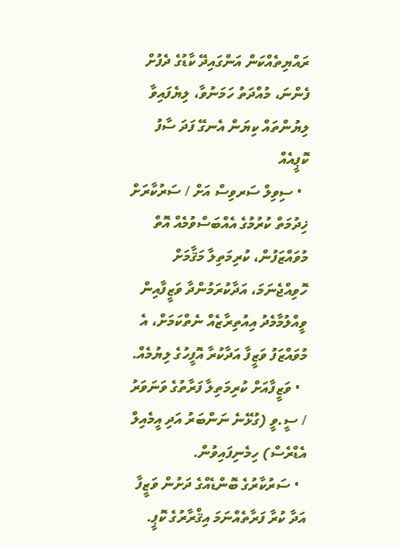ރައްޔިތެއްކަން އަންގައިދޭ ކާޑުގެ ދެފުށް ފެންނަ، މުއްދަތު ހަމަނުވާ، ލިޔެފައިވާ ލިޔުންތައް ކިޔަން އެނގޭ ފަދަ ސާފު ކޮޕީއެއް
  • ސިވިލް ސަރވިސް އަށް / ސަރުކާރަށް ޚިދުމަތް ކުރުމުގެ އެއްބަސްވުމެއް އޮތް މުވައްޒަފުން، ކުރިމަތިލާ މަޤާމަށް ހޮވިއްޖެނަމަ، އަދާކުރަމުންދާ ވަޒީފާއިން ވީއްލުމާމެދު އިއުތިރާޒެއް ނެތްކަމަށް، އެ މުވައްޒަފު ވަޒީފާ އަދާކުރާ އޮފީހުގެ ލިޔުމެއް.
  • ވަޒީފާއަށް ކުރިމަތިލާ ފަރާތުގެ ވަނަވަރު / ސީ.ވީ (ގުޅޭނެ ނަންބަރު އަދި އީމެއިލް އެޑްރެސް) ހިމެނިފައިވުން.
  • ސަރުކާރުގެ ބޮންޑެއްގެ ދަށުން ވަޒީފާ އަދާ ކުރާ ފަރާތެއްނަމަ އިޤްރާރުގެ ކޮޕީ.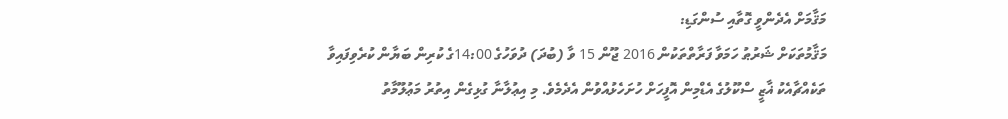މަޤާމަށް އެދެންވީ ގޮތާއި ސުންގަޑި:
މަޤާމުތަކަށް ޝަރުޠު ހަމަވާ ފަރާތްތަކުން 2016 ޖޫން 15 ވާ (ބުދަ) ދުވަހުގެ 14:00ގެ ކުރިން ބަޔާން ކުރެވިފައިވާ ތަކެއްޗާއެކު ޣާޒީ ސްކޫލުގެ އެޑްމިން އޮފީހަށް ހުށަހެޅުއްވުން އެދެމެވެ. މި އިޢުލާނާ ގުޅިގެން އިތުރު މަޢުލޫމާތު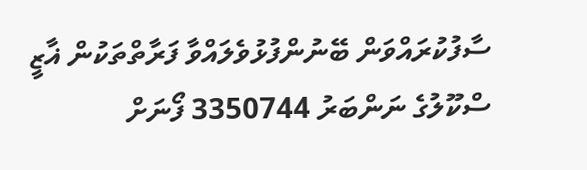ސާފުކުރައްވަން ބޭނުންފުޅުވެލައްވާ ފަރާތްތަކުން ޣާޒީ ސްކޫލުގެ ނަންބަރު 3350744 ފޯނަށް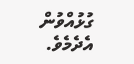ގުޅުއްވުން އެދެމެވެ.